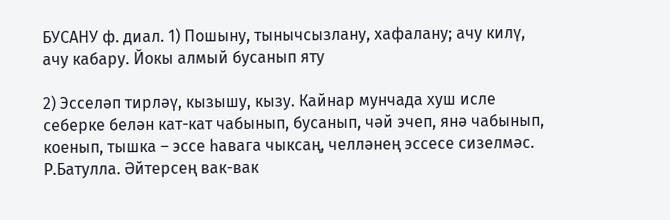БУСАНУ ф. диал. 1) Пошыну, тынычсызлану, хафалану; ачу килү, ачу кабару. Йокы алмый бусанып яту

2) Эсселәп тирләү, кызышу, кызу. Кайнар мунчада хуш исле себерке белән кат-кат чабынып, бусанып, чәй эчеп, янә чабынып, коенып, тышка – эссе һавага чыксаң, челләнең эссесе сизелмәс. Р.Батулла. Әйтерсең вак-вак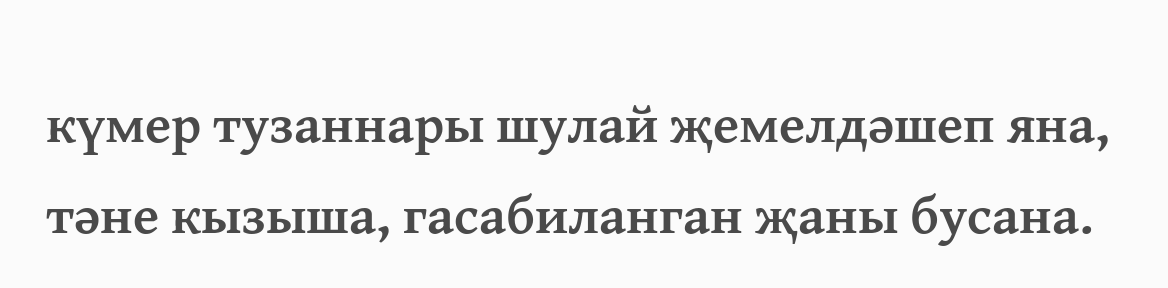күмер тузаннары шулай җемелдәшеп яна, тәне кызыша, гасабиланган җаны бусана.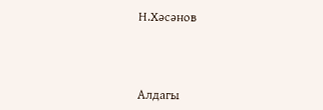Н.Хәсәнов



Алдагы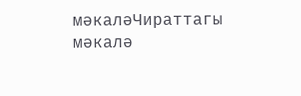мәкаләЧираттагы мәкалә